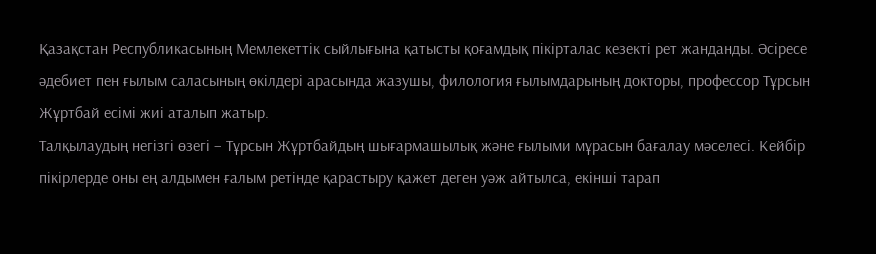Қазақстан Республикасының Мемлекеттік сыйлығына қатысты қоғамдық пікірталас кезекті рет жанданды. Әсіресе әдебиет пен ғылым саласының өкілдері арасында жазушы, филология ғылымдарының докторы, профессор Тұрсын Жұртбай есімі жиі аталып жатыр.
Талқылаудың негізгі өзегі – Тұрсын Жұртбайдың шығармашылық және ғылыми мұрасын бағалау мәселесі. Кейбір пікірлерде оны ең алдымен ғалым ретінде қарастыру қажет деген уәж айтылса, екінші тарап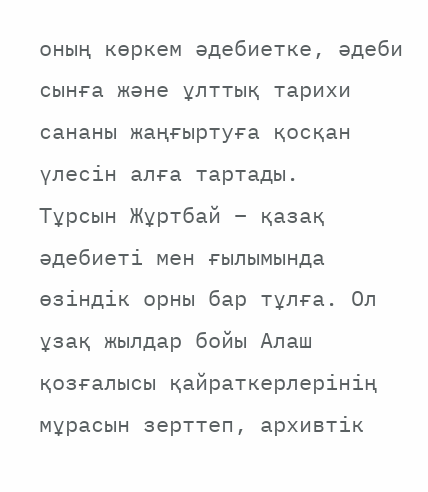оның көркем әдебиетке, әдеби сынға және ұлттық тарихи сананы жаңғыртуға қосқан үлесін алға тартады.
Тұрсын Жұртбай – қазақ әдебиеті мен ғылымында өзіндік орны бар тұлға. Ол ұзақ жылдар бойы Алаш қозғалысы қайраткерлерінің мұрасын зерттеп, архивтік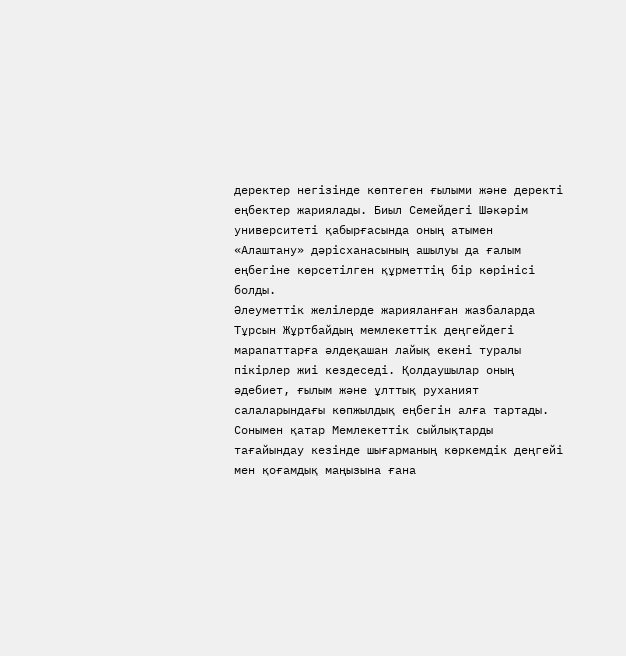деректер негізінде көптеген ғылыми және деректі еңбектер жариялады. Биыл Семейдегі Шәкәрім университеті қабырғасында оның атымен «Алаштану» дәрісханасының ашылуы да ғалым еңбегіне көрсетілген құрметтің бір көрінісі болды.
Әлеуметтік желілерде жарияланған жазбаларда Тұрсын Жұртбайдың мемлекеттік деңгейдегі марапаттарға әлдеқашан лайық екені туралы пікірлер жиі кездеседі. Қолдаушылар оның әдебиет, ғылым және ұлттық руханият салаларындағы көпжылдық еңбегін алға тартады. Сонымен қатар Мемлекеттік сыйлықтарды тағайындау кезінде шығарманың көркемдік деңгейі мен қоғамдық маңызына ғана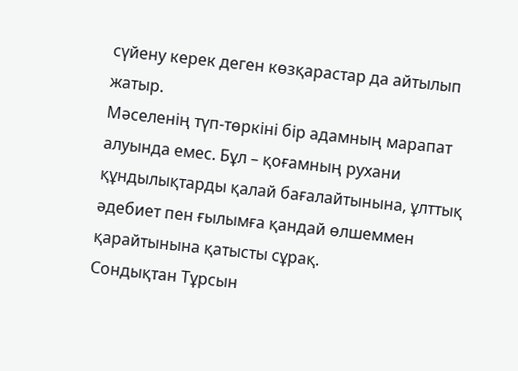сүйену керек деген көзқарастар да айтылып жатыр.
Мәселенің түп-төркіні бір адамның марапат алуында емес. Бұл – қоғамның рухани құндылықтарды қалай бағалайтынына, ұлттық әдебиет пен ғылымға қандай өлшеммен қарайтынына қатысты сұрақ.
Сондықтан Тұрсын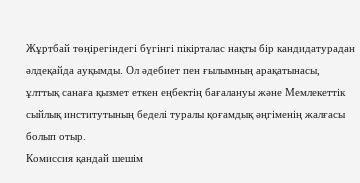Жұртбай төңірегіндегі бүгінгі пікірталас нақты бір кандидатурадан әлдеқайда ауқымды. Ол әдебиет пен ғылымның арақатынасы, ұлттық санаға қызмет еткен еңбектің бағалануы және Мемлекеттік сыйлық институтының беделі туралы қоғамдық әңгіменің жалғасы болып отыр.
Комиссия қандай шешім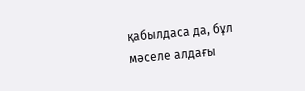қабылдаса да, бұл мәселе алдағы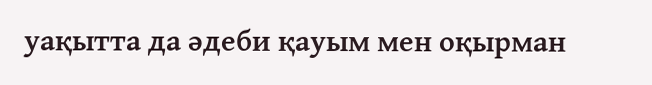уақытта да әдеби қауым мен оқырман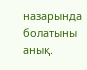назарында болатыны анық.